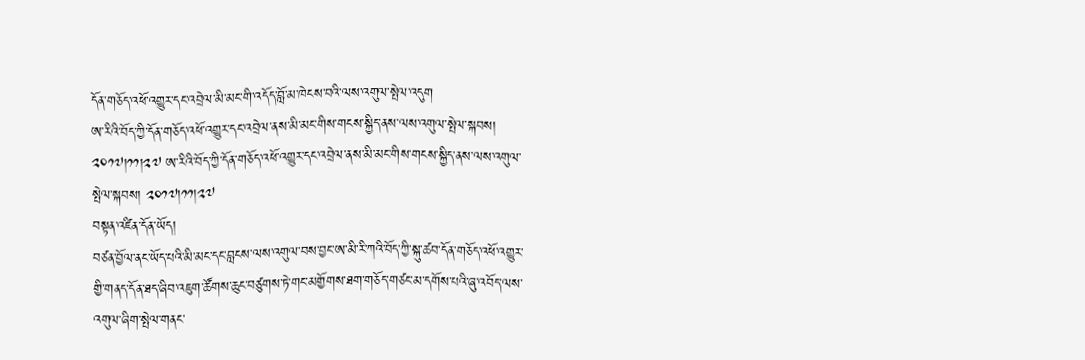དོན་གཅོད་འཕོ་འགྱུར་དང་འབྲེལ་མི་མང་གི་འདོད་བློ་མ་ཁེངས་བའི་ལས་འགུལ་སྤེལ་འདུག
ཨ་རིའི་བོད་ཀྱི་དོན་གཅོད་འཕོ་འགྱུར་དང་འབྲེལ་ནས་མི་མང་གིས་གངས་སྐྱིད་ནས་ལས་འགུལ་སྤེལ་སྐབས། ༢༠༡༧།༡༡།༢༧ ཨ་རིའི་བོད་ཀྱི་དོན་གཅོད་འཕོ་འགྱུར་དང་འབྲེལ་ནས་མི་མང་གིས་གངས་སྐྱིད་ནས་ལས་འགུལ་སྤེལ་སྐབས། ༢༠༡༧།༡༡།༢༧
བསྟན་འཛིན་དོན་ཡོད།
བཙན་བྱོལ་ནང་ཡོད་པའི་མི་མང་དང་བླངས་ལས་འགུལ་བས་བྱང་ཨ་མི་རི་ཀའི་བོད་ཀྱི་སྐུ་ཚབ་དོན་གཅོད་འཕོ་འགྱུར་གྱི་གནད་དོན་ཐད་ཞིབ་འཇུག་ཚོགས་ཆུང་བཙུགས་ཏེ་གང་མགྱོགས་ཐག་གཅོད་གཙང་མ་དགོས་པའི་ཞུ་འབོད་ལས་འགུལ་ཞིག་སྤེལ་གནང་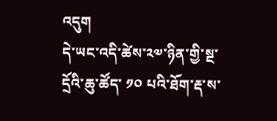འདུག
དེ་ཡང་འདི་ཚེས་༢༧་ཉིན་གྱི་སྔ་དྲོའི་ཆུ་ཚོད་ ༡༠ པའི་ཐོག་རྡ་ས་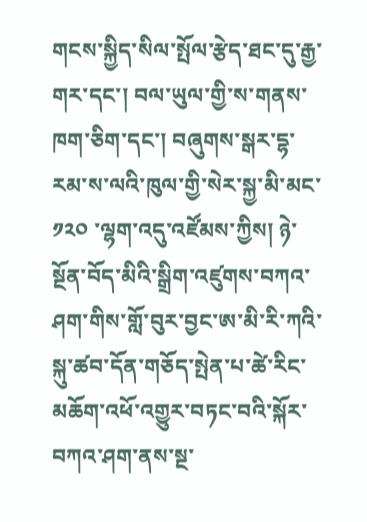གངས་སྐྱིད་སིལ་སྤོལ་རྩེད་ཐང་དུ་རྒྱ་གར་དང་། བལ་ཡུལ་གྱི་ས་གནས་ཁག་ཅིག་དང་། བཞུགས་སྒར་དྷ་རམ་ས་ལའི་ཁུལ་གྱི་སེར་སྐྱ་མི་མང་ ༡༢༠ ་ལྷག་འདུ་འཛོམས་ཀྱིས། ཉེ་སྔོན་བོད་མིའི་སྒྲིག་འཛུགས་བཀའ་ཤག་གིས་གློ་བུར་བྱང་ཨ་མི་རི་ཀའི་སྐུ་ཚབ་དོན་གཅོད་སྤེན་པ་ཚེ་རིང་མཆོག་འཕོ་འགྱུར་བཏང་བའི་སྐོར་བཀའ་ཤག་ནས་སྔ་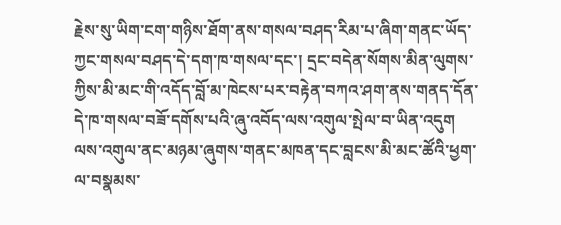རྗེས་སུ་ཡིག་ངག་གཉིས་ཐོག་ནས་གསལ་བཤད་རིམ་པ་ཞིག་གནང་ཡོད་ཀྱང་གསལ་བཤད་དེ་དག་ཁ་གསལ་དང་། དྲང་བདེན་སོགས་མིན་ལུགས་ཀྱིས་མི་མང་གི་འདོད་བློ་མ་ཁེངས་པར་བརྟེན་བཀའ་ཤག་ནས་གནད་དོན་དེ་ཁ་གསལ་བཟོ་དགོས་པའི་ཞུ་འབོད་ལས་འགུལ་སྤེལ་བ་ཡིན་འདུག
ལས་འགུལ་ནང་མཉམ་ཞུགས་གནང་མཁན་དང་བླངས་མི་མང་ཚོའི་ཕྱག་ལ་བསྣམས་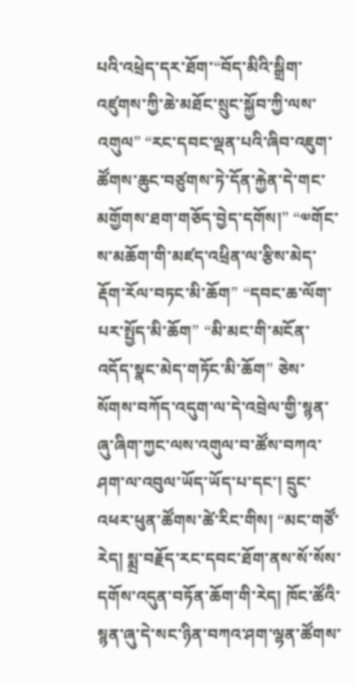པའི་འཕྲེད་དར་ཐོག་“བོད་མིའི་སྒྲིག་འཛུགས་ཀྱི་ཆེ་མཐོང་སྲུང་སྐྱོབ་ཀྱི་ལས་འགུལ” “རང་དབང་ལྡན་པའི་ཞིབ་འཇུག་ཚོགས་ཆུང་བཙུགས་ཏེ་དོན་རྐྱེན་དེ་གང་མགྱོགས་ཐག་གཅོད་བྱེད་དགོས།” “༧གོང་ས་མཆོག་གི་མཛད་འཕྲིན་ལ་རྩིས་མེད་རྡོག་རོལ་བཏང་མི་ཆོག” “དབང་ཆ་ལོག་པར་སྤྱོད་མི་ཆོག” “མི་མང་གི་མངོན་འདོད་སྣང་མེད་གཏོང་མི་ཆོག” ཅེས་སོགས་བཀོད་འདུག་ལ་དེ་འབྲེལ་གྱི་སྙན་ཞུ་ཞིག་ཀྱང་ལས་འགུལ་བ་ཚོས་བཀའ་ཤག་ལ་འབུལ་ཡོད་ཡོད་པ་དང་། དྲུང་འཕར་ཕུན་ཚོགས་ཚེ་རིང་གིས། “མང་གཙོ་རེད། སྨྲ་བརྗོད་རང་དབང་ཐོག་ནས་སོ་སོས་དགོས་འདུན་བཏོན་ཆོག་གི་རེད། ཁོང་ཚོའི་སྙན་ཞུ་དེ་སང་ཉིན་བཀའ་ཤག་ལྷན་ཚོགས་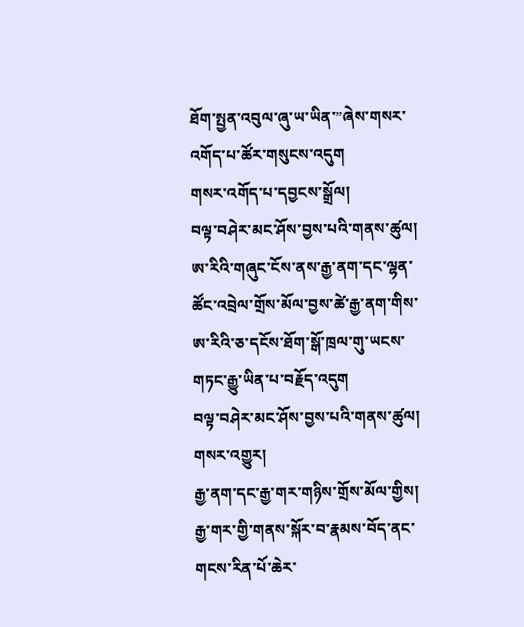ཐོག་སྤྱན་འབུལ་ཞུ་ཡ་ཡིན་”ཞེས་གསར་འགོད་པ་ཚོར་གསུངས་འདུག
གསར་འགོད་པ་དབྱངས་སྒྲོལ།
བལྟ་བཤེར་མང་ཤོས་བྱས་པའི་གནས་ཚུལ།
ཨ་རིའི་གཞུང་ངོས་ནས་རྒྱ་ནག་དང་ལྷན་ཚོང་འབྲེལ་གྲོས་མོལ་བྱས་ཚེ་རྒྱ་ནག་གིས་ཨ་རིའི་ཅ་དངོས་ཐོག་སྒོ་ཁྲལ་གུ་ཡངས་གཏང་རྒྱུ་ཡིན་པ་བརྗོད་འདུག
བལྟ་བཤེར་མང་ཤོས་བྱས་པའི་གནས་ཚུལ།
གསར་འགྱུར།
རྒྱ་ནག་དང་རྒྱ་གར་གཉིས་གྲོས་མོལ་གྱིས། རྒྱ་གར་གྱི་གནས་སྐོར་བ་རྣམས་བོད་ནང་གངས་རིན་པོ་ཆེར་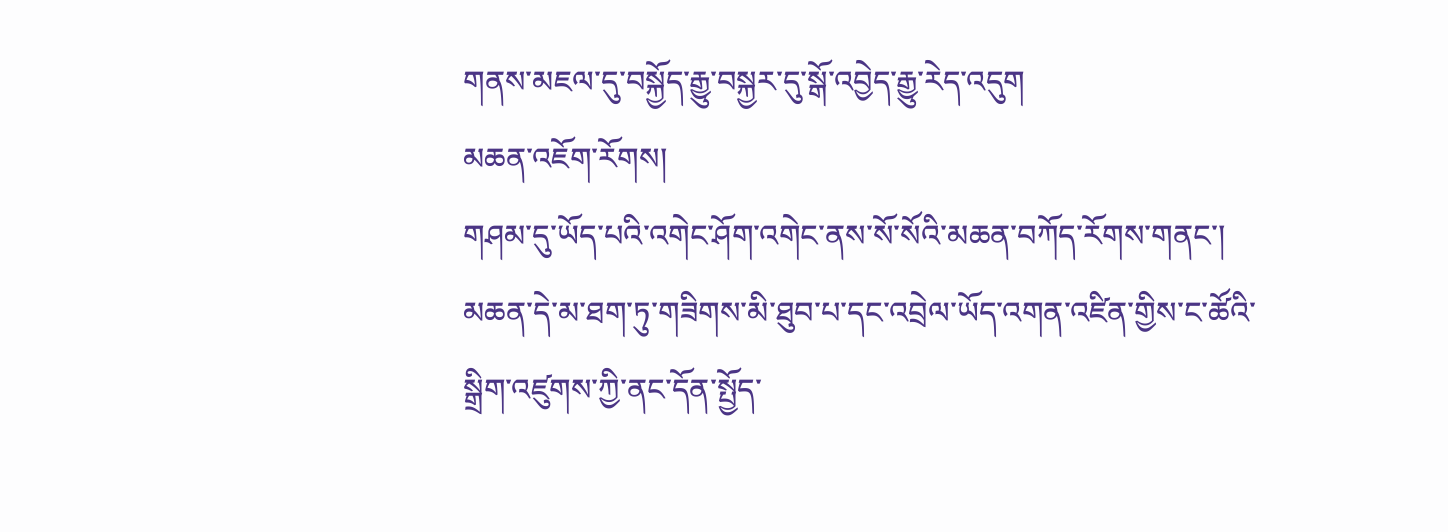གནས་མཇལ་དུ་བསྐྱོད་རྒྱུ་བསྐྱར་དུ་སྒོ་འབྱེད་རྒྱུ་རེད་འདུག
མཆན་འཇོག་རོགས།
གཤམ་དུ་ཡོད་པའི་འགེང་ཤོག་འགེང་ནས་སོ་སོའི་མཆན་བཀོད་རོགས་གནང་། མཆན་དེ་མ་ཐག་ཏུ་གཟིགས་མི་ཐུབ་པ་དང་འབྲེལ་ཡོད་འགན་འཛིན་གྱིས་ང་ཚོའི་སྒྲིག་འཛུགས་ཀྱི་ནང་དོན་སྤྱོད་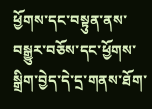ཕྱོགས་དང་བསྟུན་ནས་བསྒྱུར་བཅོས་དང་ཕྱོགས་སྒྲིག་བྱེད་དེ་དྲ་གནས་ཐོག་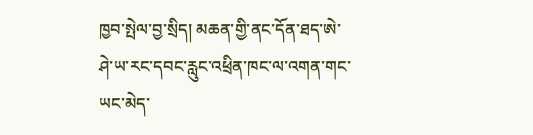ཁྱབ་སྤེལ་བྱ་སྲིད། མཆན་གྱི་ནང་དོན་ཐད་ཨེ་ཤེ་ཡ་རང་དབང་རླུང་འཕྲིན་ཁང་ལ་འགན་གང་ཡང་མེད་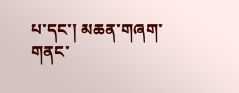པ་དང་། མཆན་གཞག་གནང་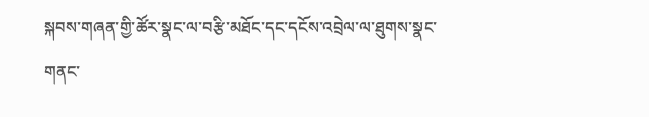སྐབས་གཞན་གྱི་ཚོར་སྣང་ལ་བརྩི་མཐོང་དང་དངོས་འབྲེལ་ལ་ཐུགས་སྣང་གནང་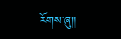རོགས་ཞུ༎